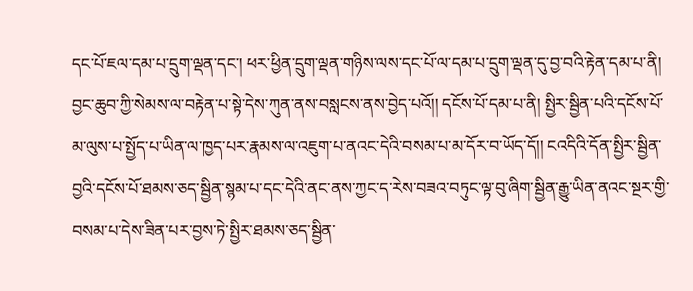དང་པོ་ཇལ་དམ་པ་དྲུག་ལྡན་དང་། ཕར་ཕྱིན་དྲུག་ལྡན་གཉིས་ལས་དང་པོ་ལ་དམ་པ་དྲུག་ལྡན་དུ་བྱ་བའི་རྟེན་དམ་པ་ནི། བྱང་ཆུབ་ཀྱི་སེམས་ལ་བརྟེན་པ་སྟེ་དེས་ཀུན་ནས་བསླངས་ནས་བྱེད་པའོ།། དངོས་པོ་དམ་པ་ནི། སྤྱིར་སྦྱིན་པའི་དངོས་པོ་མ་ལུས་པ་སྤྱོད་པ་ཡིན་ལ་ཁྱད་པར་རྣམས་ལ་འཇུག་པ་ནའང་དེའི་བསམ་པ་མ་དོར་བ་ཡོད་དོ།། ངའདིའི་དོན་སྤྱིར་སྦྱིན་བྱའི་དངོས་པོ་ཐམས་ཅད་སྦྱིན་སྙམ་པ་དང་དེའི་ནང་ནས་ཀྱང་ད་རེས་བཟའ་བཏུང་ལྟ་བུ་ཞིག་སྦྱིན་རྒྱུ་ཡིན་ནའང་སྔར་གྱི་བསམ་པ་དེས་ཟིན་པར་བྱས་ཏེ་སྤྱིར་ཐམས་ཅད་སྦྱིན་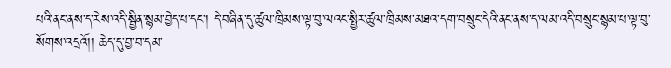པའི་ནང་ནས་ད་རེས་འདི་སྦྱིན་སྙམ་བྱེད་པ་དང་། དེ་བཞིན་དུ་ཚུལ་ཁྲིམས་ལྟ་བུ་ལའང་སྤྱིར་ཚུལ་ཁྲིམས་མཐའ་དག་བསྲུང་དེའི་ནང་ནས་ད་ལམ་འདི་བསྲུང་སྙམ་པ་ལྟ་བུ་སོགས་འདྲའོ།། ཆེད་དུ་བྱ་བ་དམ་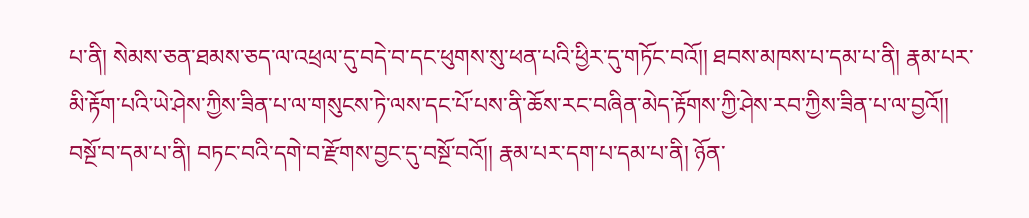པ་ནི། སེམས་ཅན་ཐམས་ཅད་ལ་འཕྲལ་དུ་བདེ་བ་དང་ཕུགས་སུ་ཕན་པའི་ཕྱིར་དུ་གཏོང་བའོ།། ཐབས་མཁས་པ་དམ་པ་ནི། རྣམ་པར་མི་རྟོག་པའི་ཡེ་ཤེས་ཀྱིས་ཟིན་པ་ལ་གསུངས་ཏེ་ལས་དང་པོ་པས་ནི་ཆོས་རང་བཞིན་མེད་རྟོགས་ཀྱི་ཤེས་རབ་ཀྱིས་ཟིན་པ་ལ་བྱའོ།། བསྔོ་བ་དམ་པ་ནི། བཏང་བའི་དགེ་བ་རྫོགས་བྱང་དུ་བསྔོ་བའོ།། རྣམ་པར་དག་པ་དམ་པ་ནི། ཉོན་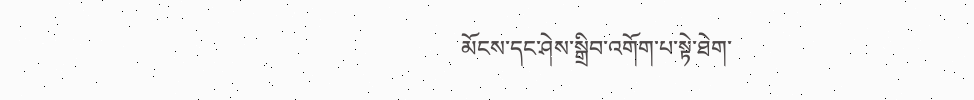མོངས་དང་ཤེས་སྒྲིབ་འགོག་པ་སྟེ་ཐེག་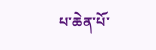པ་ཆེན་པོ་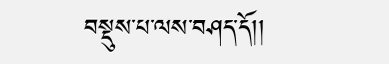བསྡུས་པ་ལས་བཤད་དོ།།